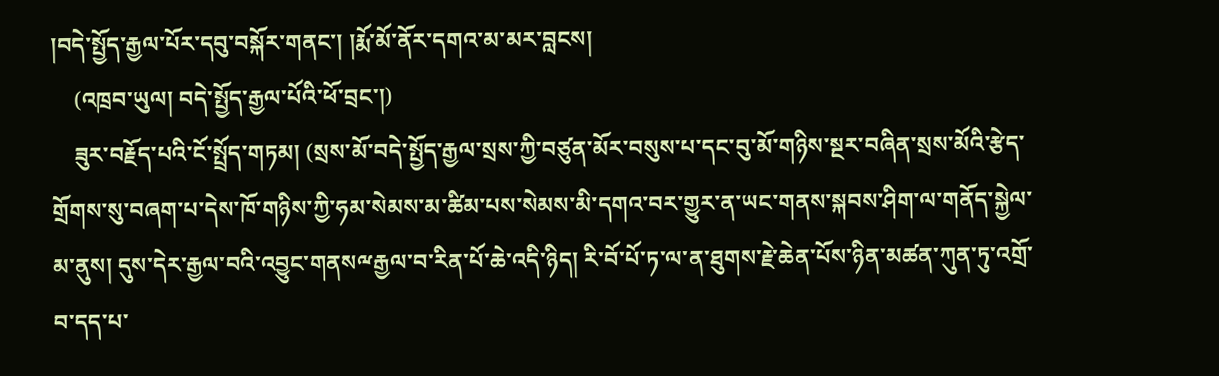།བདེ་སྤྱོད་རྒྱལ་པོར་དབུ་བསྐོར་གནང་། །རྨོ་མོ་ནོར་དགའ་མ་མར་བླངས།
    (འཁྲབ་ཡུལ། བདེ་སྤྱོད་རྒྱལ་པོའི་ཕོ་བྲང་།)
    ཟུར་བརྗོད་པའི་ངོ་སྤྲོད་གཏམ། (སྲས་མོ་བདེ་སྤྱོད་རྒྱལ་སྲས་ཀྱི་བཙུན་མོར་བསུས་པ་དང་བུ་མོ་གཉིས་སྔར་བཞིན་སྲས་མོའི་རྩེད་གྲོགས་སུ་བཞག་པ་དེས་ཁོ་གཉིས་ཀྱི་ཧམ་སེམས་མ་ཚིམ་པས་སེམས་མི་དགའ་བར་གྱུར་ན་ཡང་གནས་སྐབས་ཤིག་ལ་གནོད་སྐྱེལ་མ་ནུས། དུས་དེར་རྒྱལ་བའི་འབྱུང་གནསྋརྒྱལ་བ་རིན་པོ་ཆེ་འདི་ཉིད། རི་བོ་པོ་ཏ་ལ་ན་ཐུགས་རྗེ་ཆེན་པོས་ཉིན་མཚན་ཀུན་ཏུ་འགྲོ་བ་དད་པ་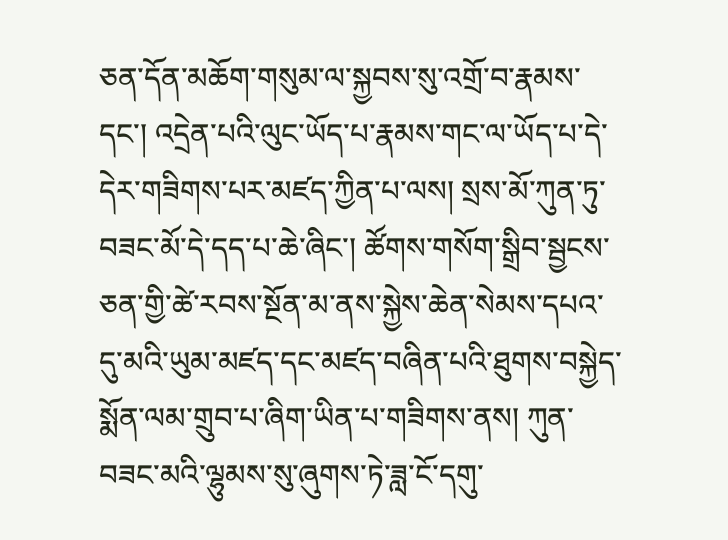ཅན་དོན་མཆོག་གསུམ་ལ་སྐྱབས་སུ་འགྲོ་བ་རྣམས་དང་། འདྲེན་པའི་ལུང་ཡོད་པ་རྣམས་གང་ལ་ཡོད་པ་དེ་དེར་གཟིགས་པར་མཛད་ཀྱིན་པ་ལས། སྲས་མོ་ཀུན་ཏུ་བཟང་མོ་དེ་དད་པ་ཆེ་ཞིང་། ཚོགས་གསོག་སྒྲིབ་སྦྱངས་ཅན་གྱི་ཚེ་རབས་སྔོན་མ་ནས་སྐྱེས་ཆེན་སེམས་དཔའ་དུ་མའི་ཡུམ་མཛད་དང་མཛད་བཞིན་པའི་ཐུགས་བསྐྱེད་སྨོན་ལམ་གྲུབ་པ་ཞིག་ཡིན་པ་གཟིགས་ནས། ཀུན་བཟང་མའི་ལྷུམས་སུ་ཞུགས་ཏེ་ཟླ་ངོ་དགུ་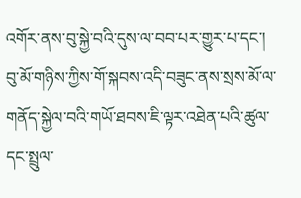འགོར་ནས་བུ་སྐྱེ་བའི་དུས་ལ་བབ་པར་གྱུར་པ་དང་། བུ་མོ་གཉིས་ཀྱིས་གོ་སྐབས་འདི་བཟུང་ནས་སྲས་མོ་ལ་གནོད་སྐྱེལ་བའི་གཡོ་ཐབས་ཇི་ལྟར་འཐེན་པའི་ཚུལ་དང་སྤྲུལ་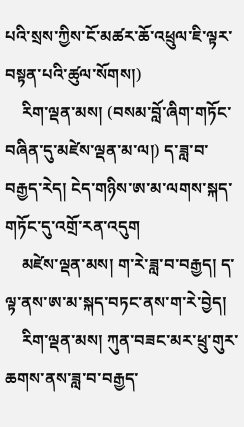པའི་སྲས་ཀྱིས་ངོ་མཚར་ཆོ་འཕྲུལ་ཇི་ལྟར་བསྟན་པའི་ཚུལ་སོགས།)
    རིག་ལྡན་མས། (བསམ་བློ་ཞིག་གཏོང་བཞིན་དུ་མཛེས་ལྡན་མ་ལ།) ད་ཟླ་བ་བརྒྱད་རེད། ངེད་གཉིས་ཨ་མ་ལགས་སྐད་གཏོང་དུ་འགྲོ་རན་འདུག
    མཛེས་ལྡན་མས། ག་རེ་ཟླ་བ་བརྒྱད། ད་ལྟ་ནས་ཨ་མ་སྐད་བཏང་ནས་ག་རེ་བྱེད།
    རིག་ལྡན་མས། ཀུན་བཟང་མར་ཕྲུ་གུར་ཆགས་ནས་ཟླ་བ་བརྒྱད་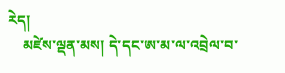རེད།
    མཛེས་ལྡན་མས། དེ་དང་ཨ་མ་ལ་འབྲེལ་བ་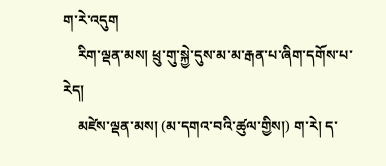ག་རེ་འདུག
    རིག་ལྡན་མས། ཕྲུ་གུ་སྐྱེ་དུས་མ་མ་རྒན་པ་ཞིག་དགོས་པ་རེད།
    མཛེས་ལྡན་མས། (མ་དགའ་བའི་ཚུལ་གྱིས།) ག་རེ། ད་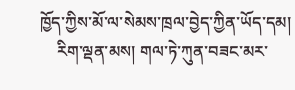ཁྱོད་ཀྱིས་མོ་ལ་སེམས་ཁྲལ་བྱེད་ཀྱིན་ཡོད་དམ།
    རིག་ལྡན་མས། གལ་ཏེ་ཀུན་བཟང་མར་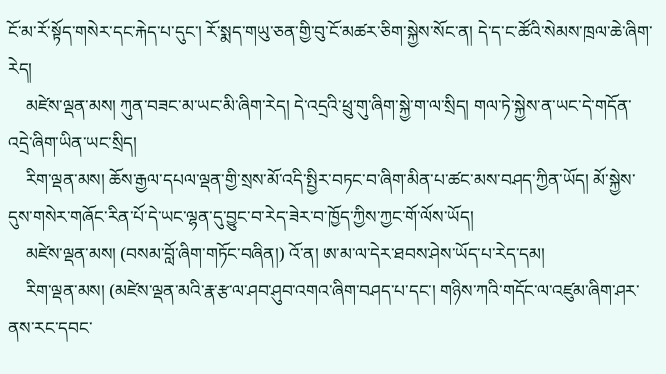ངོ་མ་རོ་སྟོད་གསེར་དང་རྐེད་པ་དུང་། རོ་སྨད་གཡུ་ཅན་གྱི་བུ་ངོ་མཚར་ཅིག་སྐྱེས་སོང་ན། དེ་ད་ང་ཚོའི་སེམས་ཁྲལ་ཆེ་ཞིག་རེད།
    མཛེས་ལྡན་མས། ཀུན་བཟང་མ་ཡང་མི་ཞིག་རེད། དེ་འདྲའི་ཕྲུ་གུ་ཞིག་སྐྱེ་ག་ལ་སྲིད། གལ་ཏེ་སྐྱེས་ན་ཡང་དེ་གདོན་འདྲེ་ཞིག་ཡིན་ཡང་སྲིད།
    རིག་ལྡན་མས། ཆོས་རྒྱལ་དཔལ་ལྡན་གྱི་སྲས་མོ་འདི་སྤྱིར་བཏང་བ་ཞིག་མིན་པ་ཚང་མས་བཤད་ཀྱིན་ཡོད། མོ་སྐྱེས་དུས་གསེར་གཞོང་རིན་པོ་དེ་ཡང་ལྷན་དུ་བྱུང་བ་རེད་ཟེར་བ་ཁྱོད་ཀྱིས་ཀྱང་གོ་ལོས་ཡོད།
    མཛེས་ལྡན་མས། (བསམ་བློ་ཞིག་གཏོང་བཞིན།) འོ་ན། ཨ་མ་ལ་དེར་ཐབས་ཤེས་ཡོད་པ་རེད་དམ།
    རིག་ལྡན་མས། (མཛེས་ལྡན་མའི་རྣ་རྩ་ལ་ཤབ་ཤུབ་འགའ་ཞིག་བཤད་པ་དང་། གཉིས་ཀའི་གདོང་ལ་འཛུམ་ཞིག་ཤར་ནས་རང་དབང་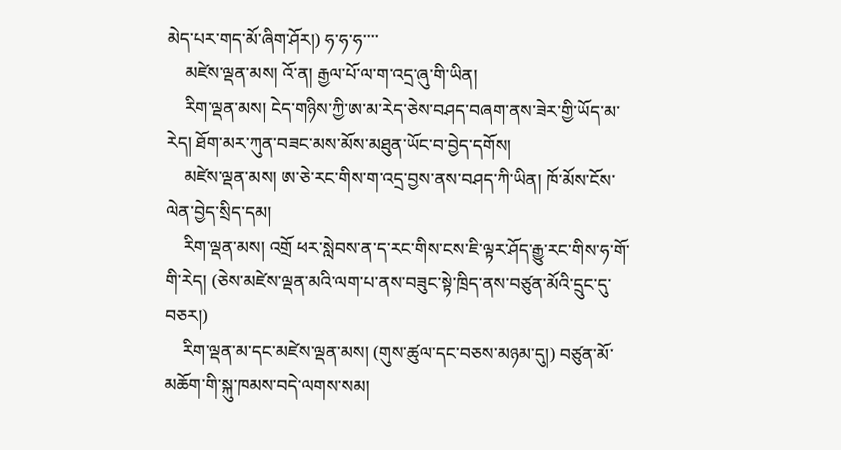མེད་པར་གད་མོ་ཞིག་ཤོར།) ཧ་ཧ་ཧ་་་་
    མཛེས་ལྡན་མས། འོ་ན། རྒྱལ་པོ་ལ་ག་འདྲ་ཞུ་གི་ཡིན།
    རིག་ལྡན་མས། ངེད་གཉིས་ཀྱི་ཨ་མ་རེད་ཅེས་བཤད་བཞག་ནས་ཟེར་གྱི་ཡོད་མ་རེད། ཐོག་མར་ཀུན་བཟང་མས་མོས་མཐུན་ཡོང་བ་བྱེད་དགོས།
    མཛེས་ལྡན་མས། ཨ་ཅེ་རང་གིས་ག་འདྲ་བྱས་ནས་བཤད་ཀི་ཡིན། ཁོ་མོས་ངོས་ལེན་བྱེད་སྲིད་དམ།
    རིག་ལྡན་མས། འགྲོ ཕར་སླེབས་ན་ད་རང་གིས་ངས་ཇི་ལྟར་ཤོད་རྒྱུ་རང་གིས་ཧ་གོ་གི་རེད། (ཅེས་མཛེས་ལྡན་མའི་ལག་པ་ནས་བཟུང་སྟེ་ཁྲིད་ནས་བཙུན་མོའི་དྲུང་དུ་བཅར།)
    རིག་ལྡན་མ་དང་མཛེས་ལྡན་མས། (གུས་ཚུལ་དང་བཅས་མཉམ་དུ།) བཙུན་མོ་མཆོག་གི་སྐུ་ཁམས་བདེ་ལགས་སམ།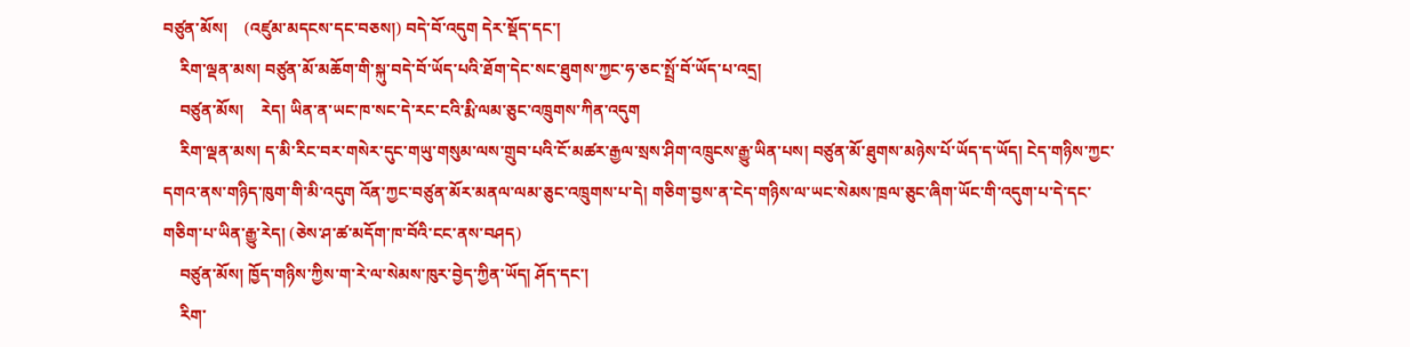བཙུན་མོས།    (འཛུམ་མདངས་དང་བཅས།) བདེ་བོ་འདུག དེར་སྡོད་དང་།
    རིག་ལྡན་མས། བཙུན་མོ་མཆོག་གི་སྐུ་བདེ་བོ་ཡོད་པའི་ཐོག་དེང་སང་ཐུགས་ཀྱང་ཧ་ཅང་སྤྲོ་བོ་ཡོད་པ་འདྲ།
    བཙུན་མོས།    རེད། ཡིན་ན་ཡང་ཁ་སང་དེ་རང་ངའི་རྨི་ལམ་ཅུང་འཁྲུགས་ཀིན་འདུག
    རིག་ལྡན་མས། ད་མི་རིང་བར་གསེར་དུང་གཡུ་གསུམ་ལས་གྲུབ་པའི་ངོ་མཚར་རྒྱལ་སྲས་ཤིག་འཁྲུངས་རྒྱུ་ཡིན་པས། བཙུན་མོ་ཐུགས་མཉེས་པོ་ཡོད་ད་ཡོད། ངེད་གཉིས་ཀྱང་དགའ་ནས་གཉིད་ཁུག་གི་མི་འདུག འོན་ཀྱང་བཙུན་མོར་མནལ་ལམ་ཅུང་འཁྲུགས་པ་དེ། གཅིག་བྱས་ན་ངེད་གཉིས་ལ་ཡང་སེམས་ཁྲལ་ཅུང་ཞིག་ཡོང་གི་འདུག་པ་དེ་དང་གཅིག་པ་ཡིན་རྒྱུ་རེད། (ཅེས་ཤ་ཚ་མདོག་ཁ་བོའི་ངང་ནས་བཤད)
    བཙུན་མོས། ཁྱོད་གཉིས་ཀྱིས་ག་རེ་ལ་སེམས་ཁུར་བྱེད་ཀྱིན་ཡོད། ཤོད་དང་།
    རིག་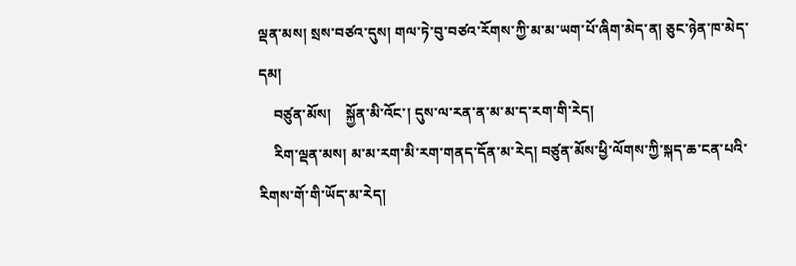ལྡན་མས། སྲས་བཙའ་དུས། གལ་ཏེ་བུ་བཙའ་རོགས་ཀྱི་མ་མ་ཡག་པོ་ཞིག་མེད་ན། ཅུང་ཉེན་ཁ་མེད་དམ།
    བཙུན་མོས།    སྐྱོན་མི་འོང་། དུས་ལ་རན་ན་མ་མ་ད་རག་གི་རེད།
    རིག་ལྡན་མས། མ་མ་རག་མི་རག་གནད་དོན་མ་རེད། བཙུན་མོས་ཕྱི་ལོགས་ཀྱི་སྐད་ཆ་ངན་པའི་རིགས་གོ་གི་ཡོད་མ་རེད།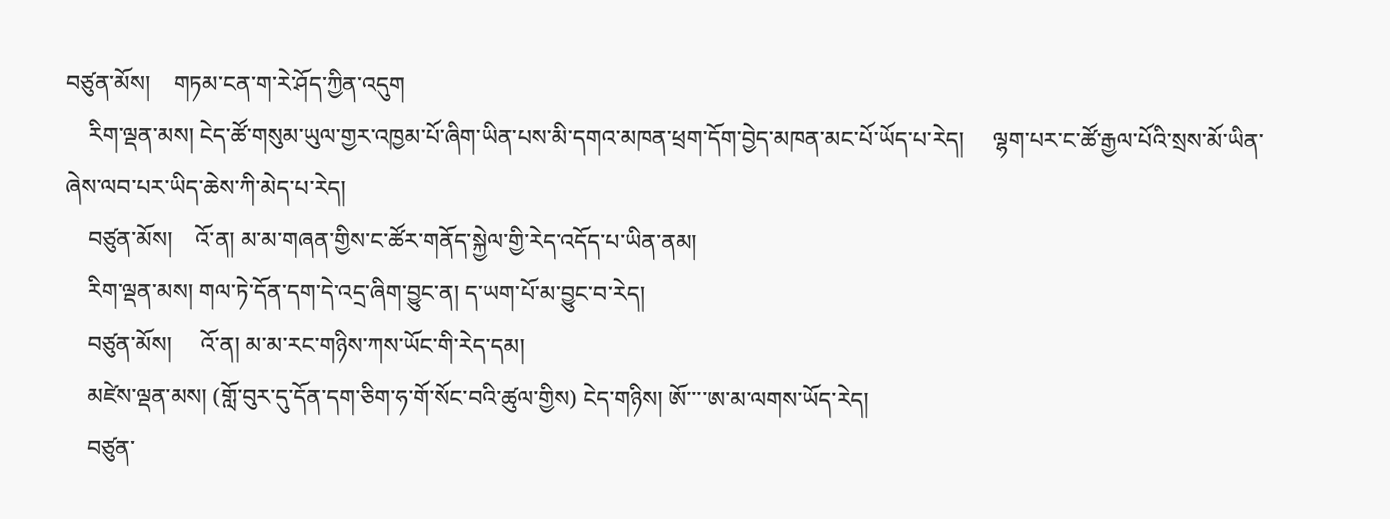བཙུན་མོས།    གཏམ་ངན་ག་རེ་ཤོད་ཀྱིན་འདུག
    རིག་ལྡན་མས། ངེད་ཚོ་གསུམ་ཡུལ་གྱར་འཁྱམ་པོ་ཞིག་ཡིན་པས་མི་དགའ་མཁན་ཕྲག་དོག་བྱེད་མཁན་མང་པོ་ཡོད་པ་རེད།     ལྷག་པར་ང་ཚོ་རྒྱལ་པོའི་སྲས་མོ་ཡིན་ཞེས་ལབ་པར་ཡིད་ཆེས་ཀི་མེད་པ་རེད།
    བཙུན་མོས།    འོ་ན། མ་མ་གཞན་གྱིས་ང་ཚོར་གནོད་སྐྱེལ་གྱི་རེད་འདོད་པ་ཡིན་ནམ།
    རིག་ལྡན་མས། གལ་ཏེ་དོན་དག་དེ་འདྲ་ཞིག་བྱུང་ན། ད་ཡག་པོ་མ་བྱུང་བ་རེད།
    བཙུན་མོས།     འོ་ན། མ་མ་རང་གཉིས་ཀས་ཡོང་གི་རེད་དམ།
    མཛེས་ལྡན་མས། (གློ་བུར་དུ་དོན་དག་ཅིག་ཧ་གོ་སོང་བའི་ཚུལ་གྱིས) ངེད་གཉིས། ཨོ་་་་ཨ་མ་ལགས་ཡོད་རེད།
    བཙུན་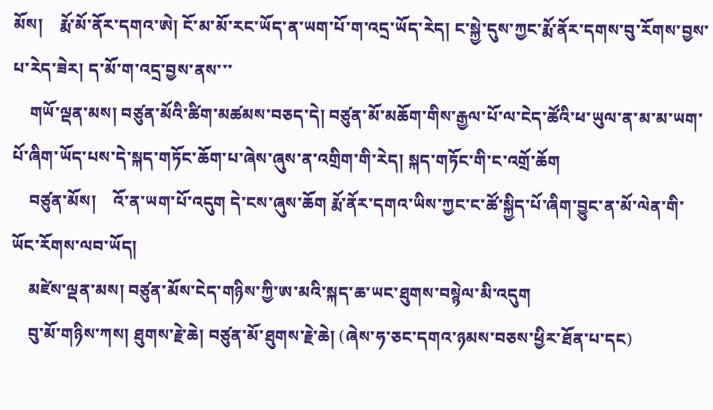མོས།    རྨོ་མོ་ནོར་དགའ་ཨེ། ངོ་མ་མོ་རང་ཡོད་ན་ཡག་པོ་ག་འདྲ་ཡོད་རེད། ང་སྐྱེ་དུས་ཀྱང་རྨོ་ནོར་དགས་བུ་རོགས་བྱས་པ་རེད་ཟེར། ད་མོ་ག་འདྲ་བྱས་ནས་་་
    གཡོ་ལྡན་མས། བཙུན་མོའི་ཚིག་མཚམས་བཅད་དེ། བཙུན་མོ་མཆོག་གིས་རྒྱལ་པོ་ལ་ངེད་ཚོའི་ཕ་ཡུལ་ན་མ་མ་ཡག་པོ་ཞིག་ཡོད་པས་དེ་སྐད་གཏོང་ཆོག་པ་ཞེས་ཞུས་ན་འགྲིག་གི་རེད། སྐད་གཏོང་གི་ང་འགྲོ་ཆོག
    བཙུན་མོས།    འོ་ན་ཡག་པོ་འདུག དེ་ངས་ཞུས་ཆོག རྨོ་ནོར་དགའ་ཡིས་ཀྱང་ང་ཚོ་སྐྱིད་པོ་ཞིག་བྱུང་ན་མོ་ལེན་གི་ཡོང་རོགས་ལབ་ཡོད།
    མཛེས་ལྡན་མས། བཙུན་མོས་ངེད་གཉིས་ཀྱི་ཨ་མའི་སྐད་ཆ་ཡང་ཐུགས་བསྙེལ་མི་འདུག
    བུ་མོ་གཉིས་ཀས། ཐུགས་རྗེ་ཆེ། བཙུན་མོ་ཐུགས་རྗེ་ཆེ། (ཞེས་ཧ་ཅང་དགའ་ཉམས་བཅས་ཕྱིར་ཐོན་པ་དང)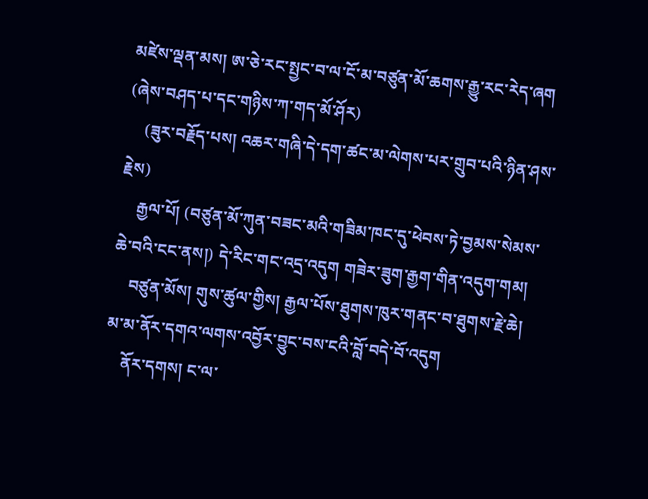མཛེས་ལྡན་མས། ཨ་ཅེ་རང་སྤྱང་བ་ལ་ངོ་མ་བཙུན་མོ་ཆགས་རྒྱུ་རང་རེད་ཞག (ཞེས་བཤད་པ་དང་གཉིས་ཀ་གད་མོ་ཤོར)
    (ཟུར་བརྗོད་པས། འཆར་གཞི་དེ་དག་ཚང་མ་ལེགས་པར་གྲུབ་པའི་ཉིན་ཤས་རྗེས)
    རྒྱལ་པོ། (བཙུན་མོ་ཀུན་བཟང་མའི་གཟིམ་ཁང་དུ་ཕེབས་ཏེ་བྱམས་སེམས་ཆེ་བའི་ངང་ནས།) དེ་རིང་གང་འདྲ་འདུག གཟེར་ཟུག་རྒྱག་གིན་འདུག་གམ།
    བཙུན་མོས། གུས་ཚུལ་གྱིས། རྒྱལ་པོས་ཐུགས་ཁུར་གནང་བ་ཐུགས་རྗེ་ཆེ།     མ་མ་ནོར་དགའ་ལགས་འབྱོར་བྱུང་བས་ངའི་བློ་བདེ་བོ་འདུག
    ནོར་དགས། ང་ལ་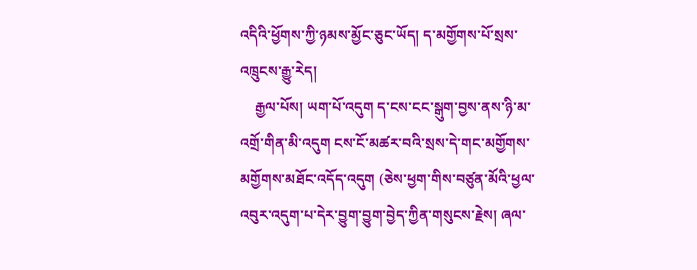འདིའི་ཕྱོགས་ཀྱི་ཉམས་མྱོང་ཅུང་ཡོད། ད་མགྱོགས་པོ་སྲས་འཁྲུངས་རྒྱུ་རེད།
    རྒྱལ་པོས། ཡག་པོ་འདུག ད་ངས་ངང་སྒུག་བྱས་ནས་ཉི་མ་འགྲོ་གིན་མི་འདུག ངས་ངོ་མཚར་བའི་སྲས་དེ་གང་མགྱོགས་མགྱོགས་མཐོང་འདོད་འདུག (ཅེས་ཕྱག་གིས་བཙུན་མོའི་ཕྱལ་འབུར་འདུག་པ་དེར་བྱུག་བྱུག་བྱེད་ཀྱིན་གསུངས་རྗེས། ཞལ་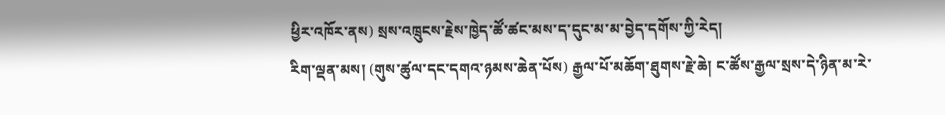ཕྱིར་འཁོར་ནས) སྲས་འཁྲུངས་རྗེས་ཁྱེད་ཚོ་ཚང་མས་ད་དུང་མ་མ་བྱེད་དགོས་ཀྱི་རེད།
རིག་ལྡན་མས། (གུས་ཚུལ་དང་དགའ་ཉམས་ཆེན་པོས) རྒྱལ་པོ་མཆོག་ཐུགས་རྗེ་ཆེ། ང་ཚོས་རྒྱལ་སྲས་དེ་ཉིན་མ་རེ་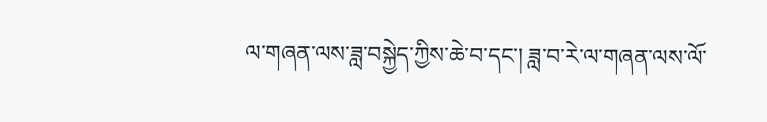ལ་གཞན་ལས་ཟླ་བསྐྱེད་ཀྱིས་ཆེ་བ་དང་། ཟླ་བ་རེ་ལ་གཞན་ལས་ལོ་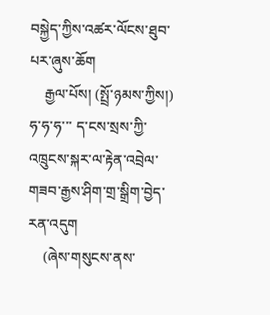བསྐྱེད་ཀྱིས་འཚར་ལོངས་ཐུབ་པར་ཞུས་ཆོག
    རྒྱལ་པོས། (སྤྲོ་ཉམས་ཀྱིས།) ཧ་ཧ་ཧ་་་ ད་ངས་སྲས་ཀྱི་འཁྲུངས་སྐར་ལ་རྟེན་འབྲེལ་གཟབ་རྒྱས་ཤིག་གྲ་སྒྲིག་བྱེད་རན་འདུག
    (ཞེས་གསུངས་ནས་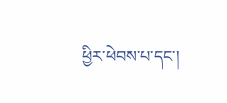ཕྱིར་ཕེབས་པ་དང་།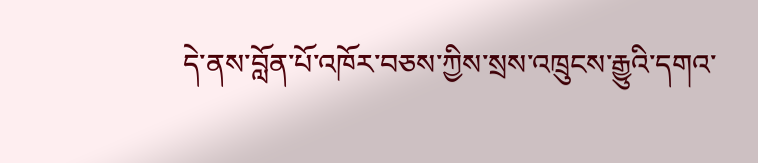དེ་ནས་བློན་པོ་འཁོར་བཅས་ཀྱིས་སྲས་འཁྲུངས་རྒྱུའི་དགའ་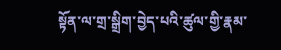སྟོན་ལ་གྲ་སྒྲིག་བྱེད་པའི་ཚུལ་གྱི་རྣམ་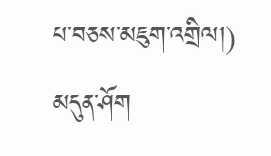པ་བཅས་མཇུག་འགྲིལ།)
མདུན་ཤོག